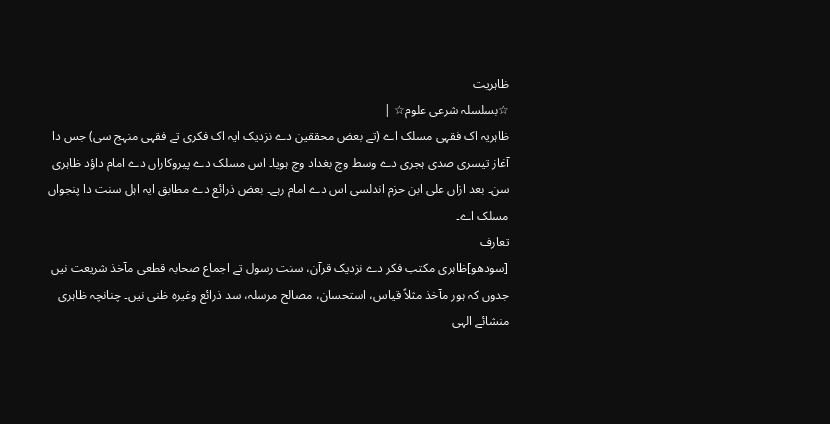ظاہریت
☆بسلسلہ شرعی علوم☆ |
ظاہریہ اک فقہی مسلک اے (تے بعض محققین دے نزدیک ایہ اک فکری تے فقہی منہج سی) جس دا آغاز تیسری صدی ہجری دے وسط وچ بغداد وچ ہويا۔ اس مسلک دے پیروکاراں دے امام داؤد ظاہری سن۔ بعد ازاں علی ابن حزم اندلسی اس دے امام رہے۔ بعض ذرائع دے مطابق ایہ اہل سنت دا پنجواں مسلک اے۔
تعارف
[سودھو]ظاہری مکتب فکر دے نزدیک قرآن، سنت رسول تے اجماع صحابہ قطعی مآخذ شریعت نيں جدوں کہ ہور مآخذ مثلاً قیاس، استحسان، مصالح مرسلہ، سد ذرائع وغیرہ ظنی نيں۔ چنانچہ ظاہری منشائے الہی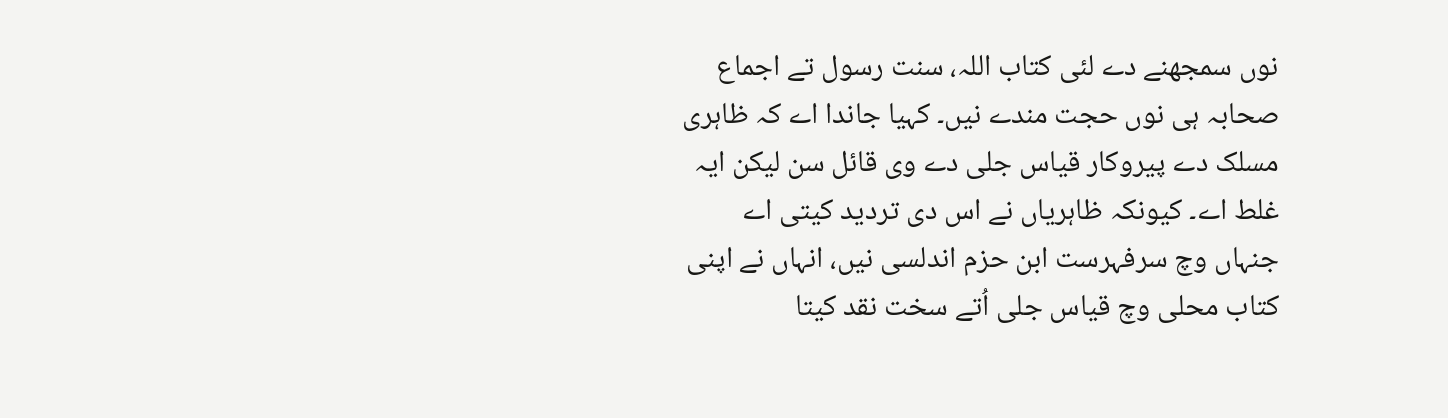نوں سمجھنے دے لئی کتاب اللہ، سنت رسول تے اجماع صحابہ ہی نوں حجت مندے نيں۔ کہیا جاندا اے کہ ظاہری مسلک دے پیروکار قیاس جلی دے وی قائل سن لیکن ایہ غلط اے۔ کیونکہ ظاہریاں نے اس دی تردید کیتی اے جنہاں وچ سرفہرست ابن حزم اندلسی نيں، انہاں نے اپنی کتاب محلی وچ قیاس جلی اُتے سخت نقد کیتا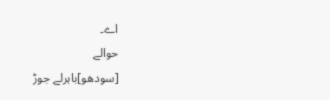اے۔
حوالے
[سودھو]باہرلے جوڑ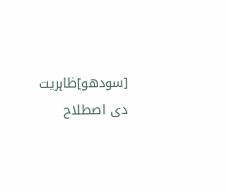[سودھو]ظاہریت دی اصطلاح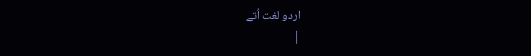اردو لغت اُتے
|